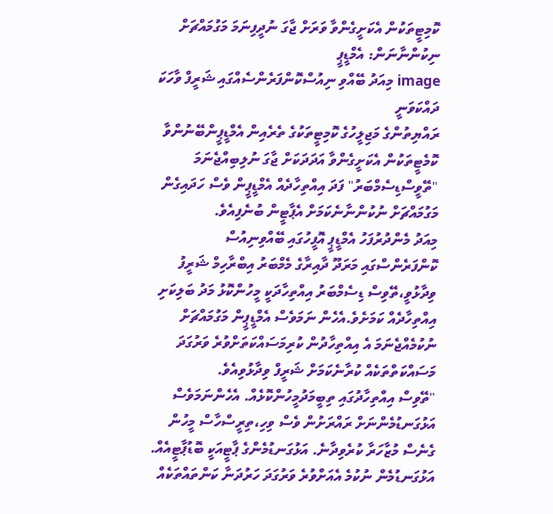ކޮމިޓީތަކުން އެކަށީގެންވާ ވަރަށް ޖާގަ ނުދީފިނަމަ މަގުމައްޗަށް ނިކުންނާނަން: އެމްޑީޕީ
image މިއަދު ބޭއްވި ނިއުސްކޮންފަރެންސެއްގައި ޝަރީފް ވާހަކަ ދައްކަވަނީ
ރައްޔިތުންގެ މަޖިލީހުގެ ކޮމިޓީތަކުގެ ތެރެއިން އެމްޑީޕީންބޭނުންވާ ކޮމެޓީތަކުން އެކަށީގެންވާ އަދަދަކަށް ޖާގަ ނުލިބިއްޖެނަމަ "ތޭވީސްޑިސެމްބަރު" ފަދަ އިއްތިހާދެއް އެމްޑީޕީން ވެސް ހަދައިގެން މަގުމައްޗަށް ނުކުންނާނެކަމަށް އެޕާޓީން ބުނެފިއެވެ.
މިއަދު މެންދުރުފަހު އެމްޑީޕީ އޮފީހުގައި ބޭއްވިނިއުސް ކޮންފަރެންސްގައި މަރަދޫ ދާއިރާގެ މެމްބަރު އިބްރާހިމް ޝަރީފު ވިދާޅުވީ،ތޭވިސް ޑިސެމްބަރު އިއްތިހާދަކީ މީހުންކޮޅު މަދު ބަލިކަށި އިއްތިހާދެއް ކަމަށެވެ.އެހެން ނަމަވެސް އެމްޑީޕީން މަގުމައްޗަށް ނުކުމެއްޖެނަމަ އެ އިއްތިހާދުން ކުރިމަސައްކަތަށްވުރެ ވަރުގަދަ މަސައްކަތްތަކެއް ކުރާނެކަމަށް ޝަރީފް ވިދާޅުވިއެވެ.
"ތޭވިސް އިއްތިހާދުގައި ތިބީމަދުމީހުންކޮޅެއް. އެހެންނަމަވެސް އަޅުގަނޑުމެންނަށް ރައްރަށުން ވެސް ވިހި،ތިރީސްހާސް މީހުން ގެނެސް މުޒާހަރާ ކުރެވިދާނެ. އަޅުގަނޑުމެންގެ ޕާޓީއަކީ ބޮޑުޕާޓީއެއް. އަޅުގަނޑުމެން ނުކުމެ އެއަށްވުރެ ވަރުގަދަ ހަރުދަނާ ކަންތައްތަކެއް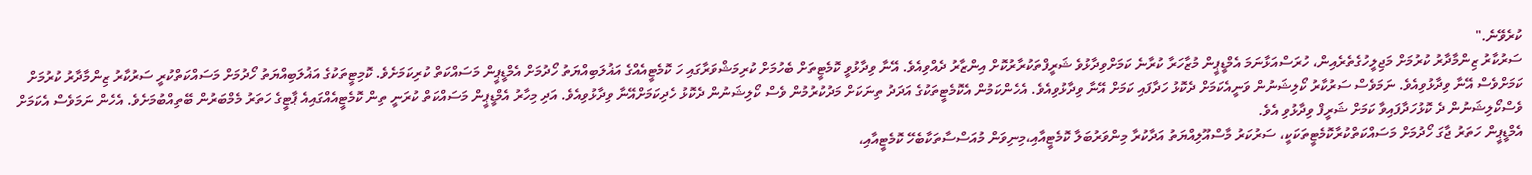ކުރެވޭނެ."
ސަރުކާރު ޒިންމާދާރު ކުރުމަށް މަޖިލީހުގެތެރެއިން، ހުރަސްއަޅާނަމަ އެމްޑީޕީން މުޒާހަރާ ކުރާނެ ކަމަށްވިދާޅުވެ ޝަރީފްތަކުރާރުކޮށް އިންޒާރު ދެއްވިއެވެ. އޭނާ ވިދާޅުވީ ކޮމެޓީތަށް ބެހުމަށް ކުރިމަޝްވަރާގައި ހަ ކޮމެޓީއެއްގެ އަޣުލަބިއްޔަތު ހޯދުމަށް އެމްޑީޕީން މަސައްކަތް ކުރިކަމަށެވެ. ކޮމިޓީތަކުގެ އަޣުލަބިއްޔަތު ހޯދުމަށް މަސައްކަތްކުރީ ސަރުކާރު ޒިންމާދާރު ކުރުމަށް ކަމަށްވެސް އޭނާ ވިދާޅުވިއެވެ. ނަމަވެސް ސަރުކާރު ކޯލިޝަނުން ވަނީއެކަމަށް ދެކޮޅު ހަދާފައި ކަމަށް އޭނާ ވިދާޅުވިއެވެ. އެހެންކަމުން އެކޮމެޓީތަކުގެ އަދަދު ތިނަކަށް މަދުކުރުމުން ވެސް ކޯލިޝަނުން ދެކޮޅު ހެދިކަމަށްއޭނާ ވިދާޅުވިއެވެ. އަދި މިހާރު އެމްޑީޕީން މަސައްކަތް ކުރަނީ ތިން ކޮމެޓީއެއްގައިއެ ޕާޓީގެ ހަތަރު މެމްބަރުން ބޭތިއްބުމަށެވެ. އެހެން ނަމަވެސް އެކަމަށް ވެސްކޯލިޝަނުން ދެ ކޮޅުހަދާފައިވާ ކަމަށް ޝަރީފް ވިދާޅުވި އެވެ.
އެމްޑީޕީން ހަތަރު ޖާގަ ހޯދުމަށް މަސައްކަތްކުރާކޮމެޓީތަކަކީ، ސަރުކަރު މާސްއޫލިއްޔަތު އަދާކުރާ މިންވަރުބަލާ ކޮމެޓީއާއި،މިނިވަން މުއަސްސާތަކާބެހޭ ކޮމެޓީއާއި،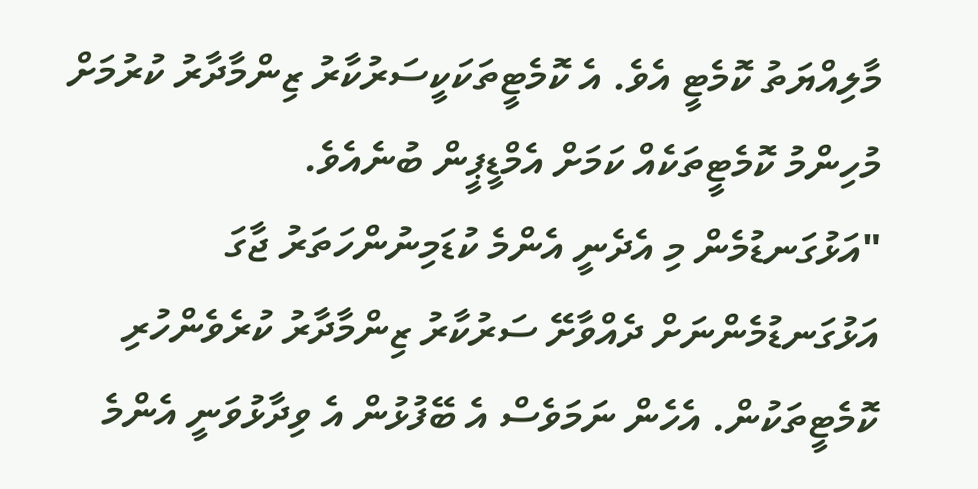މާލިއްޔަތު ކޮމެޓީ އެވެ. އެ ކޮމެޓީތަކަކީސަރުކާރު ޒިންމާދާރު ކުރުމަށް މުހިންމު ކޮމެޓީތަކެއް ކަމަށް އެމްޑީޕީން ބުނެއެވެ.
"އަޅުގަނޑުމެން މި އެދެނީ އެންމެ ކުޑަމިނުންހަތަރު ޖާގަ އަޅުގަނޑުމެންނަށް ދެއްވާށޭ ސަރުކާރު ޒިންމާދާރު ކުރެވެންހުރި ކޮމެޓީތަކުން. އެހެން ނަމަވެސް އެ ބޭފުޅުން އެ ވިދާޅުވަނީ އެންމެ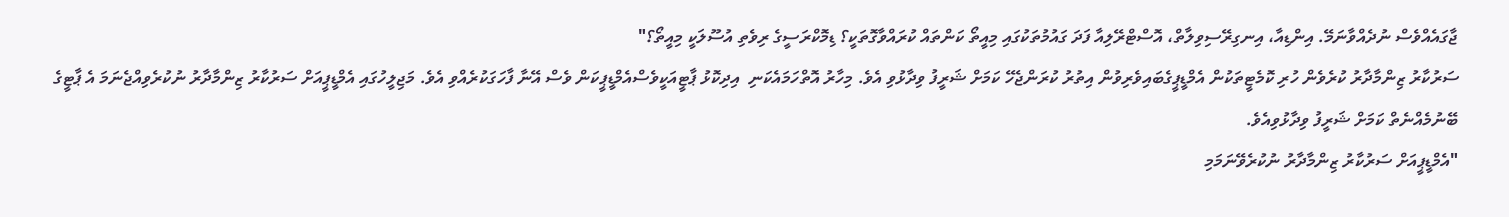ޖާގައެއްވެސް ނުދެއްވާނަމޭ. އިންޑިއާ، އިނގިރޭސިވިލާތް، އޮސްޓްރޭލިއާ ފަދަ ގައުމުތަކުގައި މިއީތޯ ކަންތައް ކުރައްވާގޮތަކީ؟ ޑިމޮކްރަސީގެ ރިވެތި އުސޫލަކީ މިއީތޯ؟"
ސަރުކާރު ޒިންމާދާރު ކުރެވެން ހުރި ކޮމެޓީތަކުން އެމްޑީޕީގެބައިވެރިވުން އިތުރު ކުރަންޖެހޭ ކަމަށް ޝަރީފު ވިދާޅުވި އެވެ. މިހާރު އޮތްހަމައެކަނި  އިދިކޮޅު ޕާޓީއަކީވެސްއެމްޑީޕީކަން ވެސް އޭނާ ފާހަގަކުރެއްވި އެވެ. މަޖިލީހުގައި އެމްޑީޕީއަށް ސަރުކާރު ޒިންމާދާރު ނުކުރެވިއްޖެނަމަ އެ ޕާޓީގެ ބޭނުމެއްނެތް ކަމަށް ޝަރީފު ވިދާޅުވިއެވެ.
"އެމްޑީޕީއަށް ސަރުކާރު ޒިންމާދާރު ނުކުރެވޭނަމަމި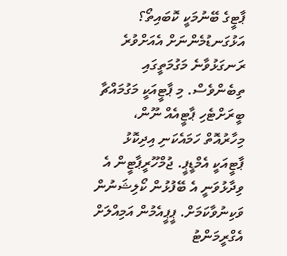ޕާޓީގެ ބޭނުމަކީ ކޮބައިތޯ؟ އަޅުގަނޑުމެންނަށް އެއަށްވުރެ ރަނގަޅުވާނެ މަގުމަތީގައި ތިބެންވެސް. މި ޕާޓީއަކީ މަގުމައްޗާ ބީރަށްޓެހި ޕާޓީއެއް ނޫން، މިހާރުއޮތް ހަމައެކަނި އިދިކޮޅު ޕާޓީއަކީ އެމްޑީޕީ. ޖުމްހޫރީޕާޓީން އެ ވިދާޅުވަނީ އެ ބޭފުޅުން ކޯލިޝަނުން ވަކިނުވާކަމަށް. ޕީޕީއެމުން އަމިއްލަށް އެގްރީމަންޓު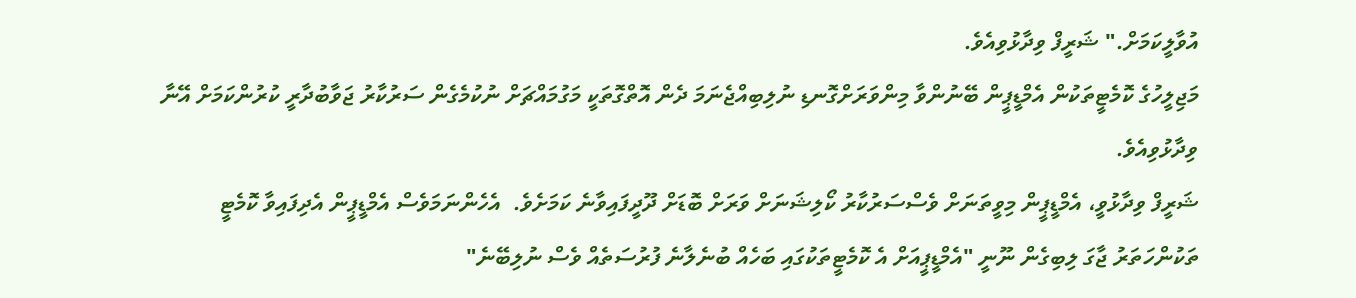އުވާލީކަމަށް." ޝަރީފް ވިދާޅުވިއެވެ.
މަޖިލީހުގެ ކޮމެޓީތަކުން އެމްޑީޕީން ބޭނުންވާ މިންވަރަށްގޮނޑި ނުލިބިއްޖެނަމަ ދެން އޮތްގޮތަކީ މަގުމައްޗަށް ނުކުމެގެން ސަރުކާރު ޖަވާބުދާރީ ކުރުންކަމަށް އޭނާ ވިދާޅުވިއެވެ.
ޝަރީފް ވިދާޅުވީ، އެމްޑީޕީން މިވީތަނަށް ވެސްސަރުކާރު ކޯލިޝަނަށް ވަރަށް ބޮޑަށް ދޫދީފައިވާނެ ކަމަށެވެ.  އެހެންނަމަވެސް އެމްޑީޕީން އެދިފައިވާ ކޮމެޓީ ތަކުންހަތަރު ޖާގަ ލިބިގެން ނޫނީ "އެމްޑީޕީއަށް އެ ކޮމެޓީތަކުގައި ބަހެއް ބުނެލާނެ ފުރުސަތެއް ވެސް ނުލިބޭނެ"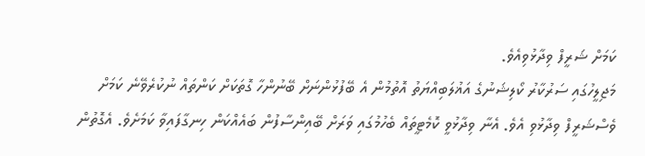ކަމަށް ޝަރީފް ވިދާޅުވިއެވެ.
މަޖިލީހުގައި ސަރުކާރު ކޯލިޝަނުގެ އަޣުލަބިއްޔަތު އޮތުމުން އެ ބޭފުޅުންނަށް ބޭނުންހާ ގޮތަކަށް ކަންތައް ނުކުރެވޭނެ ކަމަށް ވެސްޝަރީފް ވިދާޅުވި އެވެ. އެނާ ވިދާޅުވީ ކޮމެޓީތައް ބެހުމުގައި ވަރަށް ބޭއިންސާފުން ބައެއްކަން ހިނގާފައިވާ ކަމަށެވެ. އެގޮތުން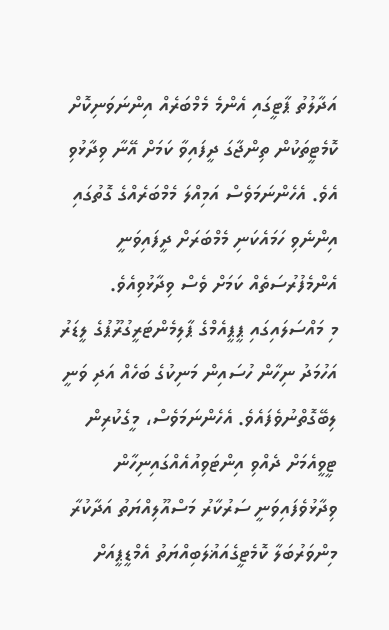އަދާލުތު ޕާޓީގައި އެންމެ މެމްބަރެއް އިންނަވަނިކޮށް ކޮމެޓީތަކުން ތިންޖާގަ ދީފައިވާ ކަމަށް އޭނާ ވިދާޅުވި އެވެ. އެހެންނަމަވެސް އަމިއްލަ މެމްބަރެއްގެ ގޮތުގައި އިންނެވި ހަމައެކަނި މެމްބަރަށް ދީފައިވަނީ އެންމެފުރުސަތެއް ކަމަށް ވެސް ވިދާޅުވިއެވެ.
މި މައްސަލައިގައި ޕީޕީއެމްގެ ޕާލިމެންޓަރީގުރޫޕުގެ ލީޑަރު އަހުމަދު ނިހާން ހުސައިން މަނިކުގެ ބަހެއް އަދި ވަނީ ލިބޭގޮތްނުވެފައެވެ. އެހެންނަމަވެސް، މީގެކުރިން ޓީވީއެމަށް ދެއްވި އިންޓަވިއުއެއްގައިނިހާން ވިދާޅުވެފައިވަނީ ސަރުކާރު މަސްއޫލިއްޔަތު އަދާކުރާ މިންވަރުބަލާ ކޮމެޓީގެއަޣުލަބިއްޔަތު އެމްޑީޕީއަށް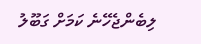ލިބެންޖެހޭނެ ކަމަށް ގަބޫލު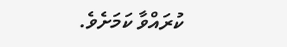ކުރައްވާ ކަމަށެވެ.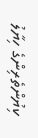ކިޔުންތެރިންގެ ހިޔާލު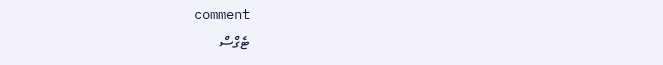comment
ޓެގްސް